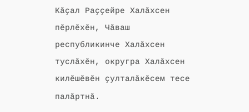Кӑҫал Раҫҫейре Халӑхсен пӗрлӗхӗн, Чӑваш республикинче Халӑхсен туслӑхӗн, округра Халӑхсен килӗшӗвӗн ҫулталӑкӗсем тесе палӑртнӑ.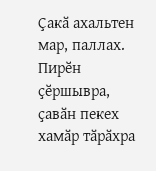Ҫакӑ ахальтен мар, паллах. Пирӗн ҫӗршывра, ҫавӑн пекех хамӑр тӑрӑхра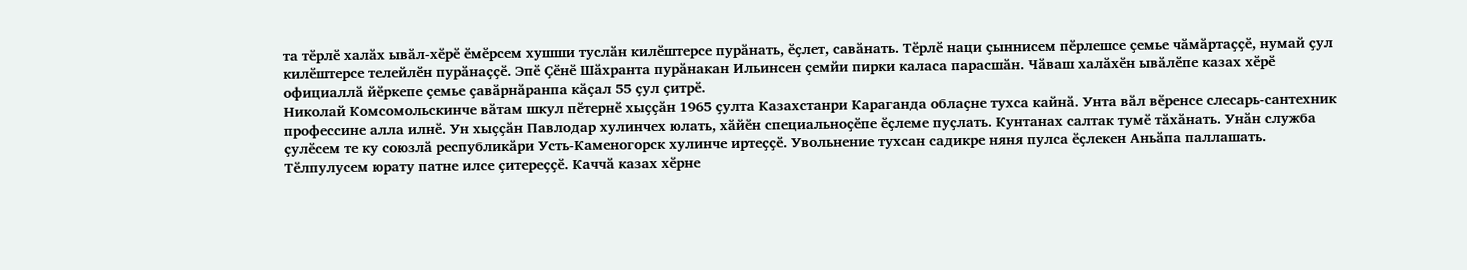та тӗрлӗ халӑх ывӑл-хӗрӗ ӗмӗрсем хушши туслӑн килӗштерсе пурӑнать, ӗҫлет, савӑнать. Тӗрлӗ наци ҫыннисем пӗрлешсе ҫемье чӑмӑртаҫҫӗ, нумай ҫул килӗштерсе телейлӗн пурӑнаҫҫӗ. Эпӗ Ҫӗнӗ Шӑхранта пурӑнакан Ильинсен ҫемйи пирки каласа парасшӑн. Чӑваш халӑхӗн ывӑлӗпе казах хӗрӗ официаллӑ йӗркепе ҫемье ҫавӑрнӑранпа кӑҫал 55 ҫул ҫитрӗ.
Николай Комсомольскинче вӑтам шкул пӗтернӗ хыҫҫӑн 1965 ҫулта Казахстанри Караганда облаҫне тухса кайнӑ. Унта вӑл вӗренсе слесарь-сантехник профессине алла илнӗ. Ун хыҫҫӑн Павлодар хулинчех юлать, хӑйӗн специальноҫӗпе ӗҫлеме пуҫлать. Кунтанах салтак тумӗ тӑхӑнать. Унӑн служба ҫулӗсем те ку союзлӑ республикӑри Усть-Каменогорск хулинче иртеҫҫӗ. Увольнение тухсан садикре няня пулса ӗҫлекен Аньӑпа паллашать. Тӗлпулусем юрату патне илсе ҫитереҫҫӗ. Каччӑ казах хӗрне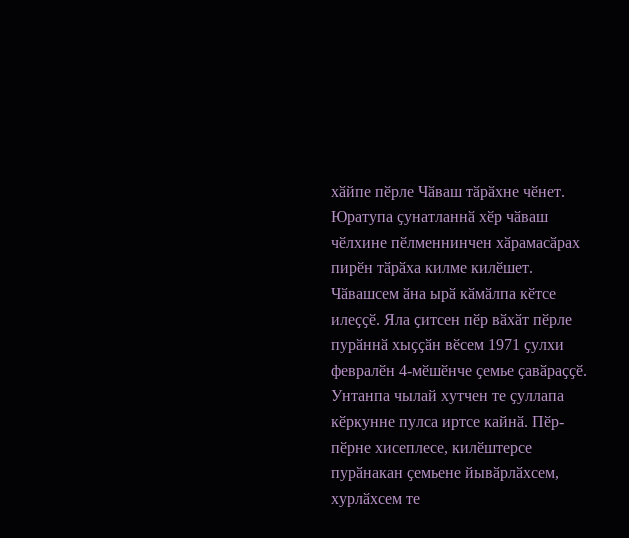хӑйпе пӗрле Чӑваш тӑрӑхне чӗнет. Юратупа ҫунатланнӑ хӗр чӑваш чӗлхине пӗлменнинчен хӑрамасӑрах пирӗн тӑрӑха килме килӗшет. Чӑвашсем ӑна ырӑ кӑмӑлпа кӗтсе илеҫҫӗ. Яла ҫитсен пӗр вӑхӑт пӗрле пурӑннӑ хыҫҫӑн вӗсем 1971 ҫулхи февралӗн 4-мӗшӗнче ҫемье ҫавӑраҫҫӗ.
Унтанпа чылай хутчен те ҫуллапа кӗркунне пулса иртсе кайнӑ. Пӗр-пӗрне хисеплесе, килӗштерсе пурӑнакан ҫемьене йывӑрлӑхсем, хурлӑхсем те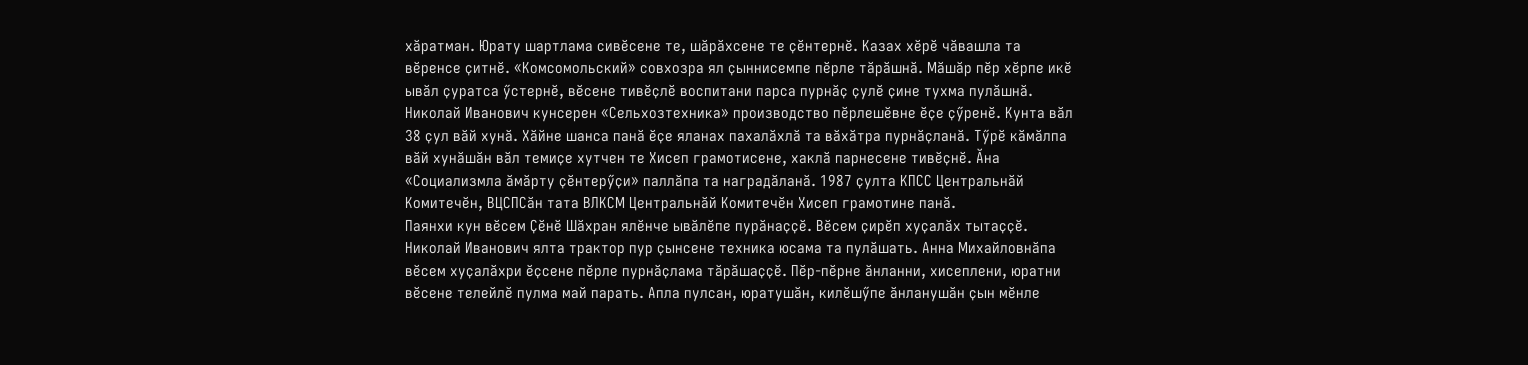хӑратман. Юрату шартлама сивӗсене те, шӑрӑхсене те ҫӗнтернӗ. Казах хӗрӗ чӑвашла та вӗренсе ҫитнӗ. «Комсомольский» совхозра ял ҫыннисемпе пӗрле тӑрӑшнӑ. Мӑшӑр пӗр хӗрпе икӗ ывӑл ҫуратса ӳстернӗ, вӗсене тивӗҫлӗ воспитани парса пурнӑҫ ҫулӗ ҫине тухма пулӑшнӑ.
Николай Иванович кунсерен «Сельхозтехника» производство пӗрлешӗвне ӗҫе ҫӳренӗ. Кунта вӑл 38 ҫул вӑй хунӑ. Хӑйне шанса панӑ ӗҫе яланах пахалӑхлӑ та вӑхӑтра пурнӑҫланӑ. Тӳрӗ кӑмӑлпа вӑй хунӑшӑн вӑл темиҫе хутчен те Хисеп грамотисене, хаклӑ парнесене тивӗҫнӗ. Ӑна «Социализмла ӑмӑрту ҫӗнтерӳҫи» паллӑпа та наградӑланӑ. 1987 ҫулта КПСС Центральнӑй Комитечӗн, ВЦСПСӑн тата ВЛКСМ Центральнӑй Комитечӗн Хисеп грамотине панӑ.
Паянхи кун вӗсем Ҫӗнӗ Шӑхран ялӗнче ывӑлӗпе пурӑнаҫҫӗ. Вӗсем ҫирӗп хуҫалӑх тытаҫҫӗ. Николай Иванович ялта трактор пур ҫынсене техника юсама та пулӑшать. Анна Михайловнӑпа вӗсем хуҫалӑхри ӗҫсене пӗрле пурнӑҫлама тӑрӑшаҫҫӗ. Пӗр-пӗрне ӑнланни, хисеплени, юратни вӗсене телейлӗ пулма май парать. Апла пулсан, юратушӑн, килӗшӳпе ӑнланушӑн ҫын мӗнле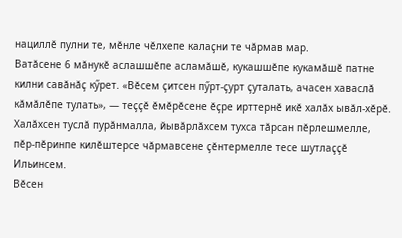нациллӗ пулни те, мӗнле чӗлхепе калаҫни те чӑрмав мар.
Ватӑсене 6 мӑнукӗ аслашшӗпе асламӑшӗ, кукашшӗпе кукамӑшӗ патне килни савӑнӑҫ кӳрет. «Вӗсем ҫитсен пӳрт-ҫурт ҫуталать, ачасен хаваслӑ кӑмӑлӗпе тулать», — теҫҫӗ ӗмӗрӗсене ӗҫре ирттернӗ икӗ халӑх ывӑл-хӗрӗ. Халӑхсен туслӑ пурӑнмалла, йывӑрлӑхсем тухса тӑрсан пӗрлешмелле, пӗр-пӗринпе килӗштерсе чӑрмавсене ҫӗнтермелле тесе шутлаҫҫӗ Ильинсем.
Вӗсен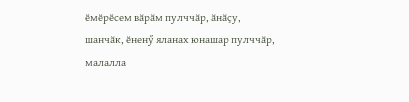ӗмӗрӗсем вӑрӑм пулччӑр, ӑнӑҫу, шанчӑк, ӗненӳ яланах юнашар пулччӑр, малалла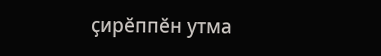ҫирӗппӗн утма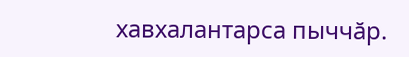хавхалантарса пыччӑр.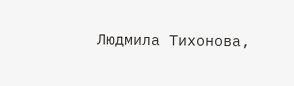Людмила Тихонова,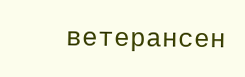ветерансен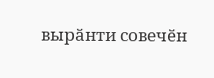вырӑнти совечӗн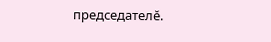председателӗ.